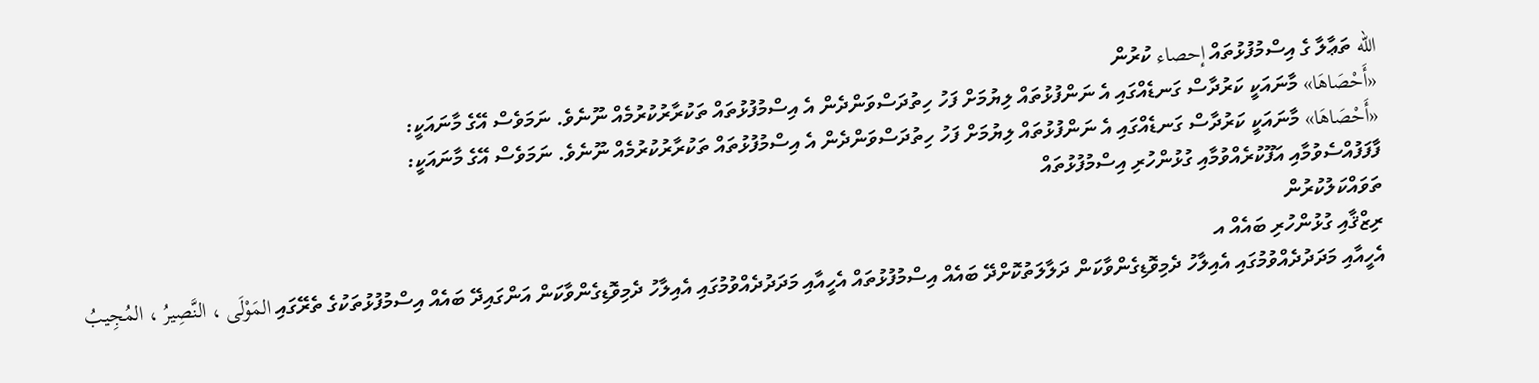الله ތަޢާލާ ގެ އިސްމުފުޅުތައް إحصاء ކުރުން
«أَحْصَاهَا» މާނައަކީ ކަރުދާސް ގަނޑެއްގައި އެ ނަންފުޅުތައް ލިޔުމަށް ފަހު ހިތުދަސްވަންދެން އެ އިސްމުފުޅުތައް ތަކުރާރުކުރުމެއް ނޫނެވެ. ނަމަވެސް އޭގެ މާނައަކީ:
«أَحْصَاهَا» މާނައަކީ ކަރުދާސް ގަނޑެއްގައި އެ ނަންފުޅުތައް ލިޔުމަށް ފަހު ހިތުދަސްވަންދެން އެ އިސްމުފުޅުތައް ތަކުރާރުކުރުމެއް ނޫނެވެ. ނަމަވެސް އޭގެ މާނައަކީ:
ފާފަފުއްސެވުމާއި އަފޫކުރެއްވުމާއި ގުޅުންހުރި އިސްމުފުޅުތައް
ތަވައްކަލުކުރުން
ރިޒްޤާއި ގުޅުންހުރި ބައެއް އ
އެހީއާއި މަދަދުދެއްވުމުގައި އެއިލާހު ދެމިވޮޑިގެންވާކަން ދަލާލަތުކޮށްދޭ ބައެއް އިސްމުފުޅުތައް އެހީއާއި މަދަދުދެއްވުމުގައި އެއިލާހު ދެމިވޮޑިގެންވާކަން އަންގައިދޭ ބައެއް އިސްމުފުޅުތަކުގެ ތެރޭގައި المَوْلَى ، النَّصِيرُ ، المُجِيبُ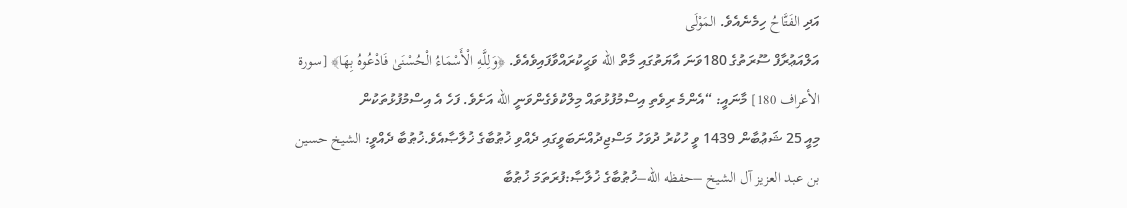އަދި الفَتَّاحُ ހިމެނެއެވެ. المَوْلَى
އަލްއަޢުރާފް ސޫރަތުގެ 180ވަނަ އާޔަތުގައި މާތް الله ވަޙީކުރައްވާފައިވެއެވެ. ﴿وَلِلَّـهِ الْأَسْمَاءُ الْحُسْنَىٰ فَادْعُوهُ بِهَا﴾ [سورة الأعراف 180] މާނައީ: “އެންމެ ރިވެތި އިސްމުފުޅުތައް މިލްކުވެގެންވަނީ الله އަށެވެ. ފަހެ އެ އިސްމުފުޅުތަކުން
މިއީ 25 ޝަޢުބާން 1439 ވީ ހުކުރު ދުވަހު މަސްޖިދުއްނަބަވީގައި ދެއްވި ޚުޠުބާގެ ޚުލާޞާއެވެ.ޚުޠުބާ ދެއްވީ: الشيخ حسين بن عبد العزيز آل الشيخ –حفظه الله–ޚުޠުބާގެ ޚުލާޞާ:ފުރަތަމަ ޚުޠުބާ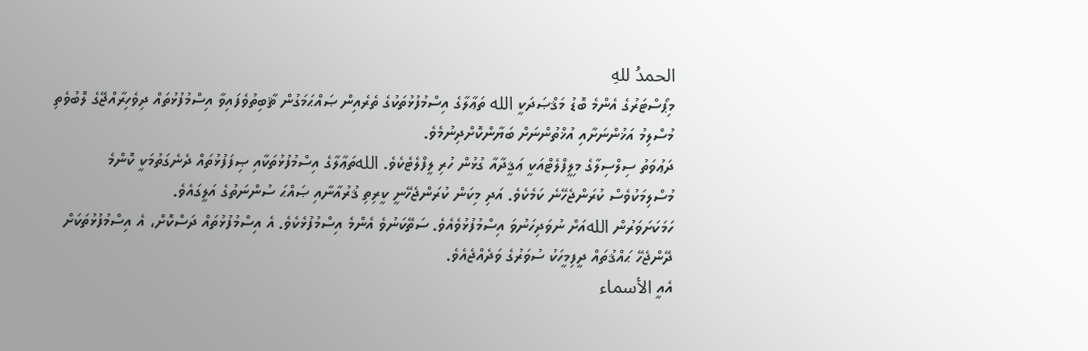الحمدُ للهِ
މިޕޯސްޓަރުގެ އެންމެ ބޮޑު މަޤްޞަދަކީ الله ތަޢާލާގެ އިސްމުފުޅުތަކުގެ ތެރެއިން ޞައްޙަމަގުން ޘާބިތުވެފައިވާ އިސްމުފުޅުތައް ދިވެހިރާއްޖޭގެ ލޮބުވެތި މުސްލިމު އަޚުންނަށާއި އުޚްތުންނަށް ބަޔާންކޮށްދިނުމެވެ.
ދަޢުވަތު ސިލްސިލާގެ މިލީފްލެޓްއަކީ ޢަޤީދާއާ ގުޅުން ހުރި ލީފްލެޓެކެވެ. اللهތަޢާލާގެ އިސްމުފުޅުތަކާއި ޞިފަފުޅުތައް ދެނެގަތުމަކީ ކޮންމެ މުސްލިމަކުވެސް ކުރަންޖެހޭނެ ކަމެކެވެ. އަދި މިކަން ކުރަންޖެހޭނީ ކީރިތި ޤުރުއާނާއި ޞައްޙަ ސުންނަތުގެ އަލީގައެވެ.
ހަމަކަށަވަރުން اللهއަށް ނުވަދިހަނުވަ އިސްމުފުޅުވެއެވެ. ސަތޭކަނުވެ އެންމެ އިސްމުފުޅެކެވެ. އެ އިސްމުފުޅުތައް ދަސްކޮށް، އެ އިސްމުފުޅުތަކަށް ދޭންޖެހޭ ޙައްޤުތައް ދީފިމީހަކު ސުވަރުގެ ވަދެއްޖެއެވެ.
އެއީ الأسماء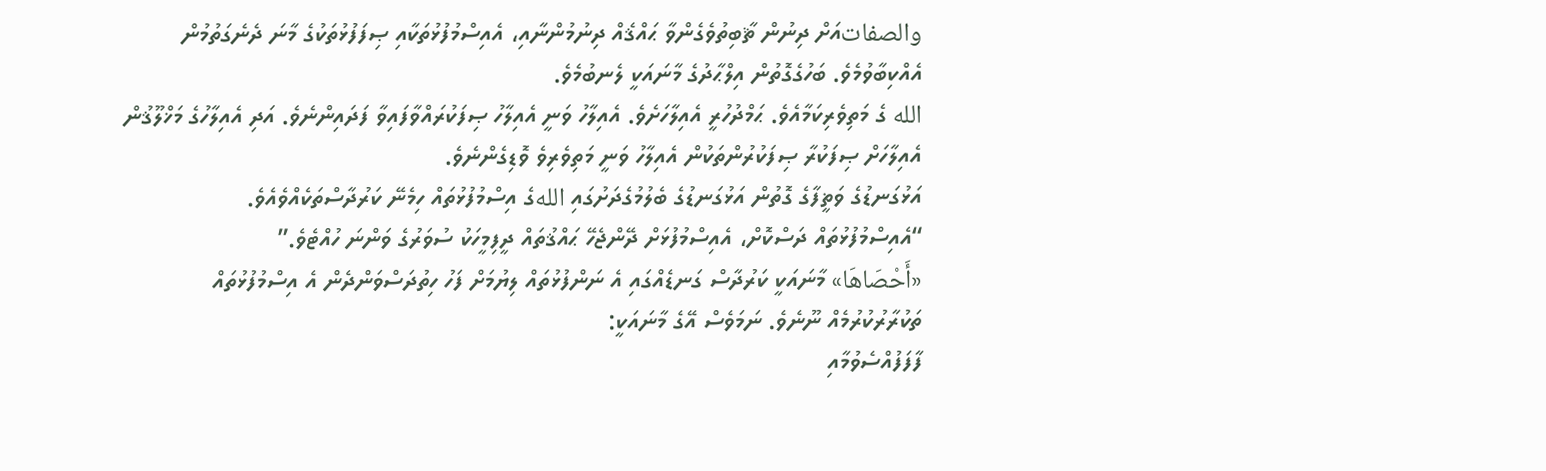والصفاتއަށް ދިނުން ޘާބިތުވެގެންވާ ޙައްޤެއް ދިނުމުންނާއި، އެއިސްމުފުޅުތަކާއި ޞިފަފުޅުތަކުގެ މާނަ ދެނެގަތުމުން އެއްކިބާވުމެވެ. ބަހުގެގޮތުން އިލްޙާދުގެ މާނައަކީ ލެނބުމެވެ.
الله ގެ މަތިވެރިކަމާއެވެ. ޙަމްދުހުރީ އެއިލާހަށެވެ. އެއިލާހު ވަނީ އެއިލާހު ޞިފަކުރައްވާފައިވާ ފަދައިންނެވެ. އަދި އެއިލާހުގެ މަޚްލޫޤުން އެއިލާހަށް ޞިފަކުރާ ޞިފަކުރުންތަކުން އެއިލާހު ވަނީ މަތިވެރިވެ ވޮޑިގެންނެވެ.
އަޅުގަނޑުގެ ވަޡީފާގެ ގޮތުން އަޅުގަނޑުގެ ބެލުމުގެދަށުގައި اللهގެ އިސްމުފުޅުތައް ހިމެނޭ ކަރުދާސްތަކެއްވެއެވެ.
“އެއިސްމުފުޅުތައް ދަސްކޮށް، އެއިސްމުފުޅަށް ދޭންޖެހޭ ޙައްޤުތައް ދީފިމީހަކު ސުވަރުގެ ވަންނަ ހުއްޓެވެ.”
«أَحْصَاهَا» މާނައަކީ ކަރުދާސް ގަނޑެއްގައި އެ ނަންފުޅުތައް ލިޔުމަށް ފަހު ހިތުދަސްވަންދެން އެ އިސްމުފުޅުތައް ތަކުރާރުކުރުމެއް ނޫނެވެ. ނަމަވެސް އޭގެ މާނައަކީ:
ފާފަފުއްސެވުމާއި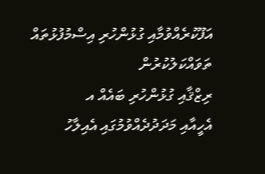އަފޫކުރެއްވުމާއި ގުޅުންހުރި އިސްމުފުޅުތައް
ތަވައްކަލުކުރުން
ރިޒްޤާއި ގުޅުންހުރި ބައެއް އ
އެހީއާއި މަދަދުދެއްވުމުގައި އެއިލާހު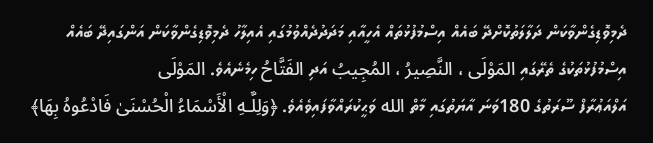ދެމިވޮޑިގެންވާކަން ދަލާލަތުކޮށްދޭ ބައެއް އިސްމުފުޅުތައް އެހީއާއި މަދަދުދެއްވުމުގައި އެއިލާހު ދެމިވޮޑިގެންވާކަން އަންގައިދޭ ބައެއް އިސްމުފުޅުތަކުގެ ތެރޭގައި المَوْلَى ، النَّصِيرُ ، المُجِيبُ އަދި الفَتَّاحُ ހިމެނެއެވެ. المَوْلَى
އަލްއަޢުރާފް ސޫރަތުގެ 180ވަނަ އާޔަތުގައި މާތް الله ވަޙީކުރައްވާފައިވެއެވެ. ﴿وَلِلَّـهِ الْأَسْمَاءُ الْحُسْنَىٰ فَادْعُوهُ بِهَا﴾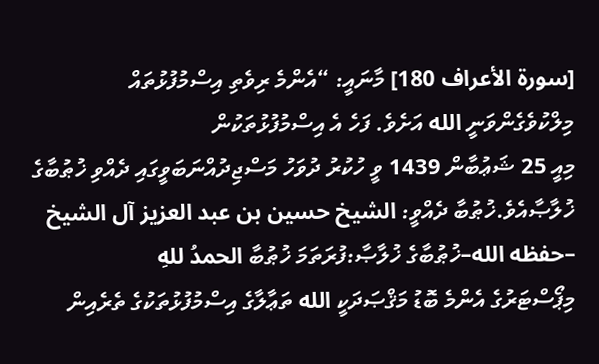[سورة الأعراف 180] މާނައީ: “އެންމެ ރިވެތި އިސްމުފުޅުތައް މިލްކުވެގެންވަނީ الله އަށެވެ. ފަހެ އެ އިސްމުފުޅުތަކުން
މިއީ 25 ޝަޢުބާން 1439 ވީ ހުކުރު ދުވަހު މަސްޖިދުއްނަބަވީގައި ދެއްވި ޚުޠުބާގެ ޚުލާޞާއެވެ.ޚުޠުބާ ދެއްވީ: الشيخ حسين بن عبد العزيز آل الشيخ –حفظه الله–ޚުޠުބާގެ ޚުލާޞާ:ފުރަތަމަ ޚުޠުބާ الحمدُ للهِ
މިޕޯސްޓަރުގެ އެންމެ ބޮޑު މަޤްޞަދަކީ الله ތަޢާލާގެ އިސްމުފުޅުތަކުގެ ތެރެއިން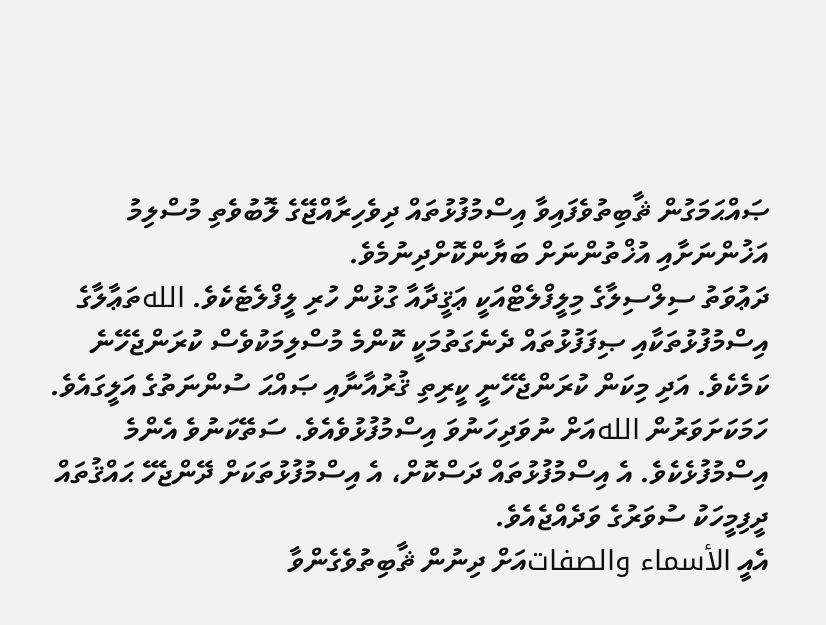ޞައްޙަމަގުން ޘާބިތުވެފައިވާ އިސްމުފުޅުތައް ދިވެހިރާއްޖޭގެ ލޮބުވެތި މުސްލިމު އަޚުންނަށާއި އުޚްތުންނަށް ބަޔާންކޮށްދިނުމެވެ.
ދަޢުވަތު ސިލްސިލާގެ މިލީފްލެޓްއަކީ ޢަޤީދާއާ ގުޅުން ހުރި ލީފްލެޓެކެވެ. اللهތަޢާލާގެ އިސްމުފުޅުތަކާއި ޞިފަފުޅުތައް ދެނެގަތުމަކީ ކޮންމެ މުސްލިމަކުވެސް ކުރަންޖެހޭނެ ކަމެކެވެ. އަދި މިކަން ކުރަންޖެހޭނީ ކީރިތި ޤުރުއާނާއި ޞައްޙަ ސުންނަތުގެ އަލީގައެވެ.
ހަމަކަށަވަރުން اللهއަށް ނުވަދިހަނުވަ އިސްމުފުޅުވެއެވެ. ސަތޭކަނުވެ އެންމެ އިސްމުފުޅެކެވެ. އެ އިސްމުފުޅުތައް ދަސްކޮށް، އެ އިސްމުފުޅުތަކަށް ދޭންޖެހޭ ޙައްޤުތައް ދީފިމީހަކު ސުވަރުގެ ވަދެއްޖެއެވެ.
އެއީ الأسماء والصفاتއަށް ދިނުން ޘާބިތުވެގެންވާ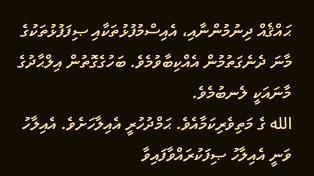ޙައްޤެއް ދިނުމުންނާއި، އެއިސްމުފުޅުތަކާއި ޞިފަފުޅުތަކުގެ މާނަ ދެނެގަތުމުން އެއްކިބާވުމެވެ. ބަހުގެގޮތުން އިލްޙާދުގެ މާނައަކީ ލެނބުމެވެ.
الله ގެ މަތިވެރިކަމާއެވެ. ޙަމްދުހުރީ އެއިލާހަށެވެ. އެއިލާހު ވަނީ އެއިލާހު ޞިފަކުރައްވާފައިވާ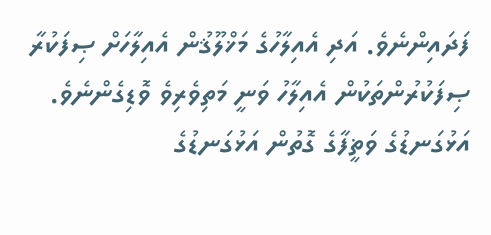ފަދައިންނެވެ. އަދި އެއިލާހުގެ މަޚްލޫޤުން އެއިލާހަށް ޞިފަކުރާ ޞިފަކުރުންތަކުން އެއިލާހު ވަނީ މަތިވެރިވެ ވޮޑިގެންނެވެ.
އަޅުގަނޑުގެ ވަޡީފާގެ ގޮތުން އަޅުގަނޑުގެ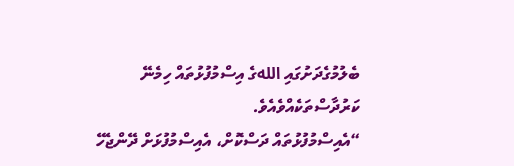ބެލުމުގެދަށުގައި اللهގެ އިސްމުފުޅުތައް ހިމެނޭ ކަރުދާސްތަކެއްވެއެވެ.
“އެއިސްމުފުޅުތައް ދަސްކޮށް، އެއިސްމުފުޅަށް ދޭންޖެހޭ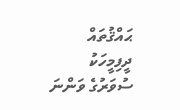ޙައްޤުތައް ދީފިމީހަކު ސުވަރުގެ ވަންނަ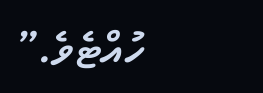ހުއްޓެވެ.”